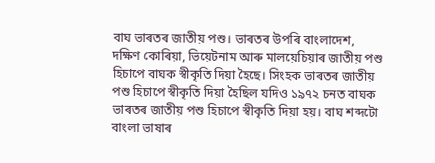বাঘ ভাৰতৰ জাতীয় পশু। ভাৰতৰ উপৰি বাংলাদেশ, দক্ষিণ কোৰিয়া, ভিয়েটনাম আৰু মালয়েচিয়াৰ জাতীয় পশু হিচাপে বাঘক স্বীকৃতি দিয়া হৈছে। সিংহক ভাৰতৰ জাতীয় পশু হিচাপে স্বীকৃতি দিয়া হৈছিল যদিও ১৯৭২ চনত বাঘক ভাৰতৰ জাতীয় পশু হিচাপে স্বীকৃতি দিয়া হয়। বাঘ শব্দটো বাংলা ভাষাৰ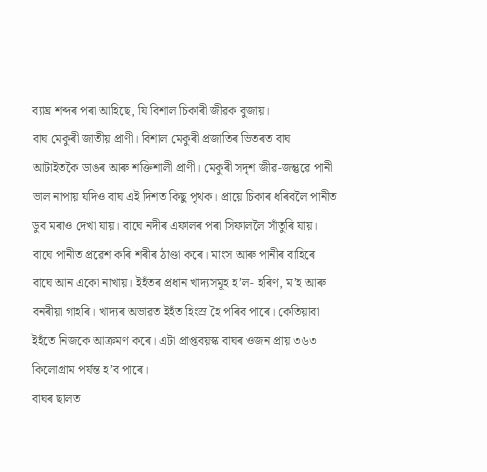ব্যাঘ্ৰ শব্দৰ পৰা আহিছে, যি বিশাল চিকাৰী জীৱক বুজায়।
বাঘ মেকুৰী জাতীয় প্ৰাণী। বিশাল মেকুৰী প্ৰজাতিৰ ভিতৰত বাঘ আটাইতকৈ ডাঙৰ আৰু শক্তিশালী প্ৰাণী। মেকুৰী সদৃশ জীৱ-জন্তুৱে পানী ভাল নাপায় যদিও বাঘ এই দিশত কিছু পৃথক। প্ৰায়ে চিকাৰ ধৰিবলৈ পানীত ডুব মৰাও দেখা যায়। বাঘে নদীৰ এফালৰ পৰা সিফাললৈ সাঁতুৰি যায়। বাঘে পানীত প্ৰৱেশ কৰি শৰীৰ ঠাণ্ডা কৰে। মাংস আৰু পানীৰ বাহিৰে বাঘে আন একো নাখায়। ইহঁতৰ প্ৰধান খাদ্যসমূহ হ’ল- হৰিণ, ম’হ আৰু বনৰীয়া গাহৰি। খাদ্যৰ অভাৱত ইহঁত হিংস্ৰ হৈ পৰিব পাৰে। কেতিয়াবা ইহঁতে নিজকে আক্ৰমণ কৰে। এটা প্ৰাপ্তবয়স্ক বাঘৰ ওজন প্ৰায় ৩৬৩ কিলোগ্ৰাম পৰ্যন্ত হ’ব পাৰে।
বাঘৰ ছালত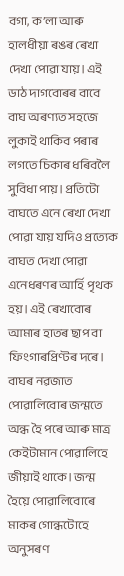বগা, ক’লা আৰু হালধীয়া ৰঙৰ ৰেখা দেখা পোৱা যায়। এই ডাঠ দাগবোৰৰ বাবে বাঘ অৰণ্যত সহজে লুকাই থাকিব পৰাৰ লগতে চিকাৰ ধৰিবলৈ সুবিধা পায়। প্ৰতিটো বাঘতে এনে ৰেখা দেখা পোৱা যায় যদিও প্ৰত্যেক বাঘত দেখা পোৱা এনেধৰণৰ আৰ্হি পৃথক হয়। এই ৰেখাবোৰ আমাৰ হাতৰ ছাপ বা ফিংগাৰপ্ৰিণ্টৰ দৰে।
বাঘৰ নৱজাত পোৱালিবোৰ জন্মতে অন্ধ হৈ পৰে আৰু মাত্ৰ কেইটামান পোৱালিহে জীয়াই থাকে। জন্ম হৈয়ে পোৱালিবোৰে মাকৰ গোন্ধটোহে অনুসৰণ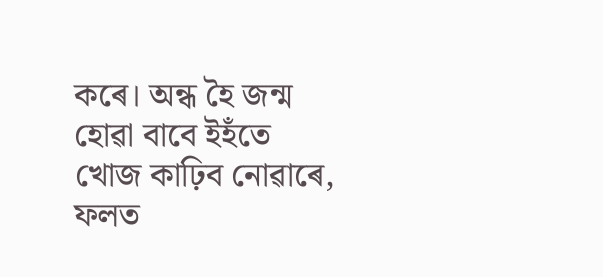কৰে। অন্ধ হৈ জন্ম হোৱা বাবে ইহঁতে খোজ কাঢ়িব নোৱাৰে, ফলত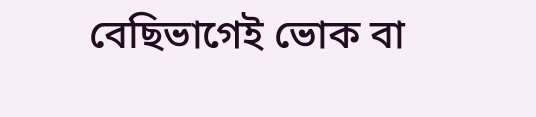বেছিভাগেই ভোক বা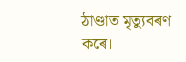ঠাণ্ডাত মৃত্যুবৰণ কৰে।